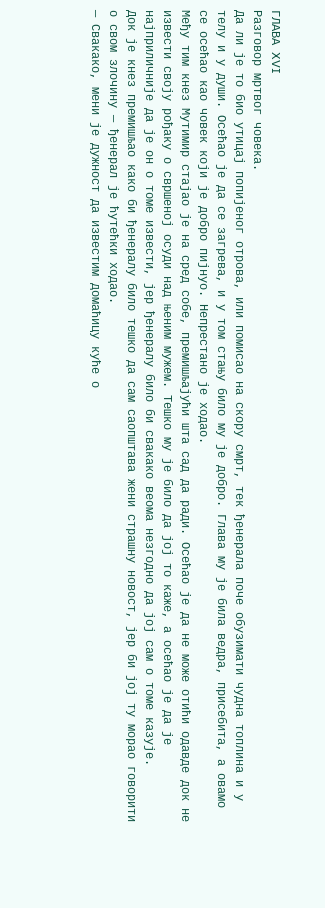ГЛАВА XVI
Разговор мртвог човека.
Да ли је то био утицај попијеног отрова, или помисао на скору смрт, тек ђенерала поче обузимати чудна топлина и у телу и у души. Осећао је да се загрева, и у том стању било му је добро. Глава му је била ведра, присебита, а овамо се осећао као човек који је добро пијнуо. Непрестано је ходао.
Међу тим кнез Мутимир стајао је на сред собе, премишљајући шта сад да ради. Осећао је да не може отићи одавде док не извести своју рођаку о свршеној осуди над њеним мужем. Тешко му је било да јој то каже, а осећао је да је најприличније да је он о томе извести, јер ђенералу било би свакако веома незгодно да јој сам о томе казује.
Док је кнез премишљао како би ђенералу било тешко да сам саопштава жени страшну новост, јер би јој ту морао говорити о свом злочину — ђенерал је ћутећки ходао.
— Свакако, мени је дужност да известим домаћицу куће о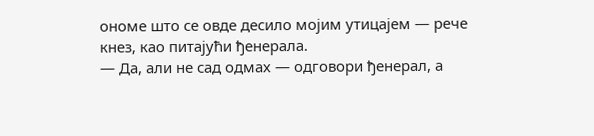ономе што се овде десило мојим утицајем — рече кнез, као питајући ђенерала.
— Да, али не сад одмах — одговори ђенерал, а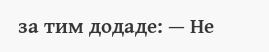за тим додаде: — Не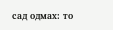сад одмах: то